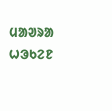ᱢᱟᱣᱨᱟ ᱦᱳᱠᱮᱱ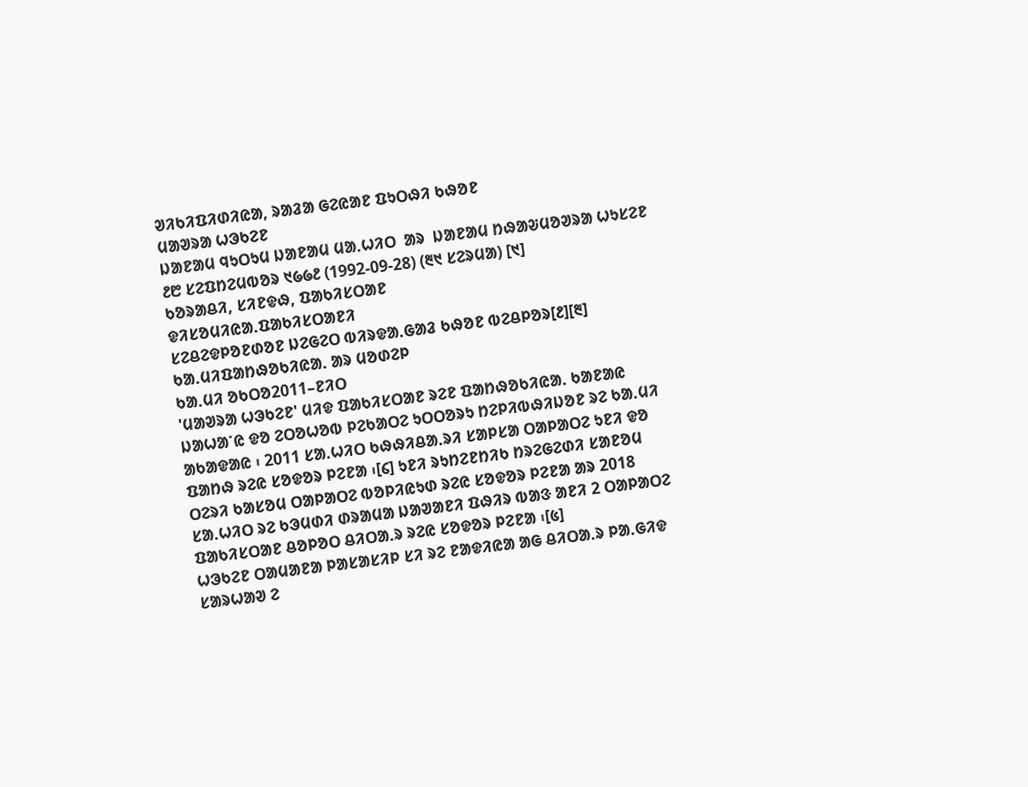ᱣᱤᱠᱤᱯᱤᱰᱤᱭᱟ, ᱨᱟᱲᱟ ᱜᱮᱭᱟᱱ ᱯᱩᱛᱷᱤ ᱠᱷᱚᱱ
ᱢᱟᱣᱨᱟ ᱦᱳᱠᱮᱱ
ᱡᱟᱱᱟᱢ ᱧᱩᱛᱩᱢ ᱡᱟᱱᱟᱢ ᱢᱟᱹᱦᱤᱛ  ᱟᱨ  ᱡᱟᱱᱟᱢ ᱴᱷᱟᱶᱢᱚᱣᱨᱟ ᱦᱩᱥᱮᱱ
᱒᱘ ᱥᱮᱯᱴᱮᱢᱵᱚᱨ ᱑᱙᱙᱒ (1992-09-28) (᱓᱑ ᱥᱮᱨᱢᱟ) [᱑]
ᱠᱚᱨᱟᱪᱤ, ᱥᱤᱱᱫᱷ, ᱯᱟᱠᱤᱥᱛᱟᱱ
ᱫᱤᱥᱚᱢᱤᱭᱟᱹᱯᱟᱠᱤᱥᱛᱟᱱᱤ
ᱥᱮᱪᱮᱫᱞᱚᱱᱰᱚᱱ ᱡᱮᱜᱮᱛ ᱵᱤᱨᱫᱟᱹᱜᱟᱲ ᱠᱷᱚᱱ ᱵᱮᱪᱞᱚᱨ[᱒][᱓]
ᱠᱟᱹᱢᱤᱯᱟᱴᱷᱚᱠᱤᱭᱟᱹ ᱟᱨ ᱢᱚᱰᱮᱞ
ᱠᱟᱹᱢᱤ ᱚᱠᱛᱚ2011–ᱱᱤᱛ
'ᱢᱟᱣᱨᱟ ᱦᱳᱠᱮᱱ' ᱢᱤᱫ ᱯᱟᱠᱤᱥᱛᱟᱱ ᱨᱮᱱ ᱯᱟᱴᱷᱚᱠᱤᱭᱟᱹ ᱠᱟᱱᱟᱭ ᱡᱟᱦᱟᱸᱭ ᱫᱚ ᱮᱛᱚᱦᱚᱵ ᱞᱮᱠᱟᱛᱮ ᱩᱛᱛᱚᱨᱩ ᱴᱮᱞᱤᱵᱷᱤᱡᱚᱱ ᱨᱮ ᱠᱟᱹᱢᱤ ᱟᱠᱟᱫᱟᱭ ᱾ 2011 ᱥᱟᱹᱦᱤᱛ ᱠᱷᱷᱤᱪᱟᱹᱨᱤ ᱥᱟᱞᱥᱟ ᱛᱟᱞᱟᱛᱮ ᱩᱱᱤ ᱫᱚ ᱯᱟᱴᱷ ᱨᱮᱭ ᱥᱚᱫᱚᱨ ᱞᱮᱱᱟ ᱾[᱔] ᱩᱱᱤ ᱨᱩᱴᱮᱱᱴᱤᱠ ᱴᱨᱮᱜᱮᱰᱤ ᱥᱟᱱᱚᱢ ᱛᱮᱨᱤ ᱠᱟᱥᱚᱢ ᱛᱟᱞᱟᱛᱮ ᱵᱚᱞᱤᱭᱩᱰ ᱨᱮᱭ ᱥᱚᱫᱚᱨ ᱞᱮᱱᱟ ᱟᱨ 2018 ᱥᱟᱹᱦᱤᱛ ᱨᱮ ᱠᱳᱢᱰᱤ ᱰᱨᱟᱢᱟ ᱡᱟᱣᱟᱱᱤ ᱯᱷᱤᱨ ᱵᱟᱝ ᱟᱱᱤ 2 ᱛᱟᱞᱟᱛᱮ ᱯᱟᱠᱤᱥᱛᱟᱱ ᱪᱚᱞᱚᱛ ᱪᱤᱛᱟᱹᱨ ᱨᱮᱭ ᱥᱚᱫᱚᱨ ᱞᱮᱱᱟ ᱾[᱕]
ᱦᱳᱠᱮᱱ ᱛᱟᱢᱟᱱᱟ ᱞᱟᱥᱟᱥᱤᱞ ᱥᱤ ᱨᱮ ᱱᱟᱫᱤᱭᱟ ᱟᱜ ᱪᱤᱛᱟᱹᱨ ᱞᱟᱹᱜᱤᱫ ᱥᱟᱨᱦᱟᱣ ᱮ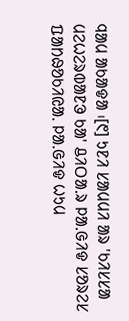ᱧᱟᱢ ᱟᱠᱟᱫᱟ ᱾[᱖] ᱩᱱᱤ ᱥᱟᱢᱢᱤ ᱟᱨ 'ᱠᱤᱥᱥᱟ ᱢᱮᱦᱮᱨᱵᱟᱱᱳ ᱠᱟ' ᱪᱤᱛᱟᱹᱨ ᱞᱟᱹᱜᱤᱫ ᱥᱚᱨᱮᱥ ᱯᱟᱴᱷᱚᱠᱤᱭᱟᱹ ᱞᱟᱹᱜᱤᱫ ᱦᱩᱢ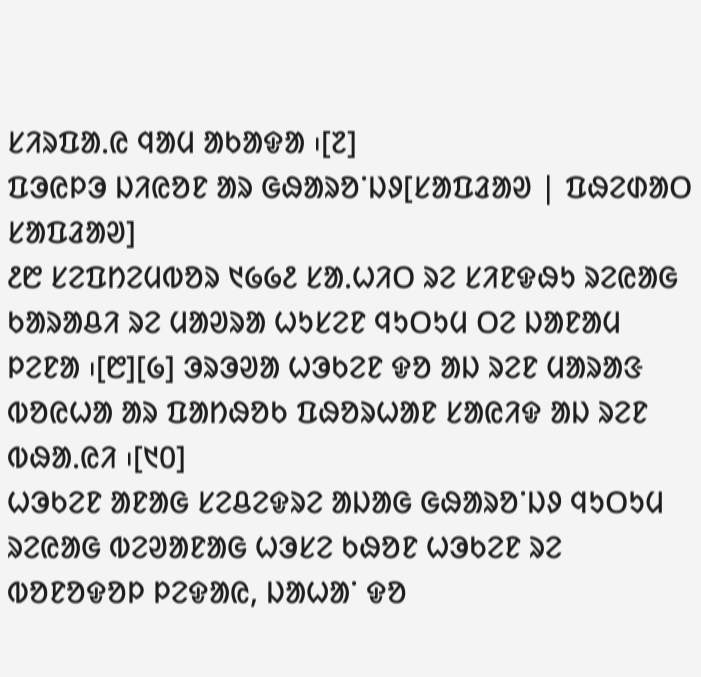ᱥᱤᱨᱯᱟᱹᱭ ᱧᱟᱢ ᱟᱠᱟᱫᱟ ᱾[᱗]
ᱯᱳᱭᱞᱳ ᱡᱤᱭᱚᱱ ᱟᱨ ᱜᱷᱟᱨᱚᱸᱡᱽ[ᱥᱟᱯᱲᱟᱣ | ᱯᱷᱮᱰᱟᱛ ᱥᱟᱯᱲᱟᱣ]
᱒᱘ ᱥᱮᱯᱴᱮᱢᱵᱚᱨ ᱑᱙᱙᱒ ᱥᱟᱹᱦᱤᱛ ᱨᱮ ᱥᱤᱱᱫᱷᱩ ᱨᱮᱭᱟᱜ ᱠᱟᱨᱟᱪᱤ ᱨᱮ ᱢᱟᱣᱨᱟ ᱦᱩᱥᱮᱱ ᱧᱩᱛᱩᱢ ᱛᱮ ᱡᱟᱱᱟᱢ ᱞᱮᱱᱟ ᱾[᱘][᱙] ᱳᱨᱳᱣᱟ ᱦᱳᱠᱮᱱ ᱫᱚ ᱟᱡ ᱨᱮᱱ ᱢᱟᱨᱟᱝ ᱵᱚᱭᱦᱟ ᱟᱨ ᱯᱟᱴᱷᱚᱠ ᱯᱷᱚᱨᱦᱟᱱ ᱥᱟᱭᱤᱫ ᱟᱡ ᱨᱮᱱ ᱵᱷᱟᱹᱭᱤ ᱾[᱑᱐]
ᱦᱳᱠᱮᱱ ᱟᱱᱟᱜ ᱥᱮᱪᱮᱫᱨᱮ ᱟᱡᱟᱜ ᱜᱷᱟᱨᱚᱸᱡᱽ ᱧᱩᱛᱩᱢ ᱨᱮᱭᱟᱜ ᱵᱮᱣᱟᱱᱟᱜ ᱦᱳᱥᱮ ᱠᱷᱚᱱ ᱦᱳᱠᱮᱱ ᱨᱮ ᱵᱚᱱᱚᱫᱚᱞ ᱞᱮᱫᱟᱭ, ᱡᱟᱦᱟᱸ ᱫᱚ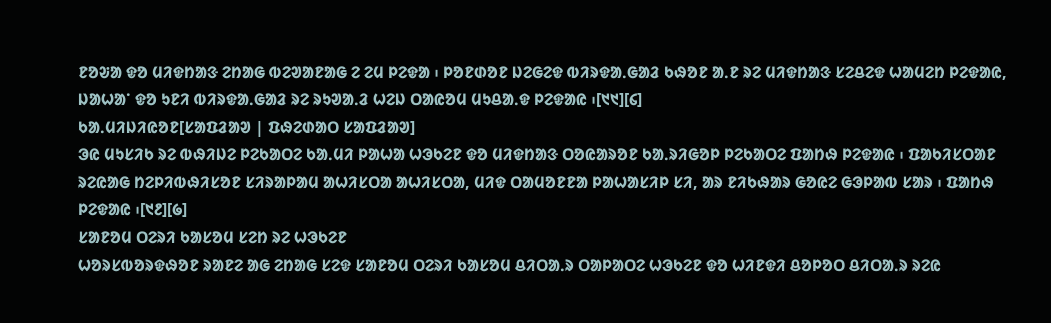ᱱᱚᱶᱟ ᱫᱚ ᱢᱤᱫᱴᱟᱝ ᱮᱴᱟᱜ ᱵᱮᱣᱟᱱᱟᱜ ᱮ ᱮᱢ ᱞᱮᱫᱟ ᱾ ᱞᱚᱱᱰᱚᱱ ᱡᱮᱜᱮᱫ ᱵᱤᱨᱫᱟᱹᱜᱟᱲ ᱠᱷᱚᱱ ᱟᱹᱱ ᱨᱮ ᱢᱤᱫᱴᱟᱝ ᱥᱮᱪᱮᱫ ᱦᱟᱢᱮᱴ ᱞᱮᱫᱟᱭ, ᱡᱟᱦᱟᱸ ᱫᱚ ᱩᱱᱤ ᱵᱤᱨᱫᱟᱹᱜᱟᱲ ᱨᱮ ᱨᱩᱣᱟᱹᱲ ᱦᱮᱡ ᱛᱟᱭᱚᱢ ᱢᱩᱪᱟᱹᱫ ᱞᱮᱫᱟᱭ ᱾[᱑᱑][᱔]
ᱠᱟᱹᱢᱤᱡᱤᱭᱚᱱ[ᱥᱟᱯᱲᱟᱣ | ᱯᱷᱮᱰᱟᱛ ᱥᱟᱯᱲᱟᱣ]
ᱳᱭ ᱢᱩᱥᱤᱠ ᱨᱮ ᱵᱷᱤᱡᱮ ᱞᱮᱠᱟᱛᱮ ᱠᱟᱹᱢᱤ ᱞᱟᱦᱟ ᱦᱳᱠᱮᱱ ᱫᱚ ᱢᱤᱫᱴᱟᱝ ᱛᱚᱭᱟᱨᱚᱱ ᱠᱟᱹᱨᱤᱜᱚᱞ ᱞᱮᱠᱟᱛᱮ ᱯᱟᱴᱷ ᱞᱮᱫᱟᱭ ᱾ ᱯᱟᱠᱤᱥᱛᱟᱱ ᱨᱮᱭᱟᱜ ᱴᱮᱞᱤᱵᱷᱤᱥᱚᱱ ᱥᱤᱨᱟᱞᱟᱢ ᱟᱦᱤᱥᱛᱟ ᱟᱦᱤᱥᱛᱟ, ᱢᱤᱫ ᱛᱟᱢᱚᱱᱱᱟ ᱞᱟᱦᱟᱥᱤᱞ ᱥᱤ, ᱟᱨ ᱱᱤᱠᱷᱟᱨ ᱜᱚᱭᱮ ᱜᱳᱞᱟᱵ ᱥᱟᱨ ᱾ ᱯᱟᱴᱷ ᱞᱮᱫᱟᱭ ᱾[᱑᱒][᱙]
ᱥᱟᱱᱚᱢ ᱛᱮᱨᱤ ᱠᱟᱥᱚᱢ ᱥᱮᱴ ᱨᱮ ᱦᱳᱠᱮᱱ
ᱦᱚᱨᱥᱵᱚᱨᱫᱷᱚᱱ ᱨᱟᱱᱮ ᱟᱜ ᱮᱴᱟᱜ ᱥᱮᱫ ᱥᱟᱱᱚᱢ ᱛᱮᱨᱤ ᱠᱟᱥᱚᱢ ᱪᱤᱛᱟᱹᱨ ᱛᱟᱞᱟᱛᱮ ᱦᱳᱠᱮᱱ ᱫᱚ ᱦᱤᱱᱫᱤ ᱪᱚᱞᱚᱛ ᱪᱤᱛᱟᱹᱨ ᱨᱮᱭ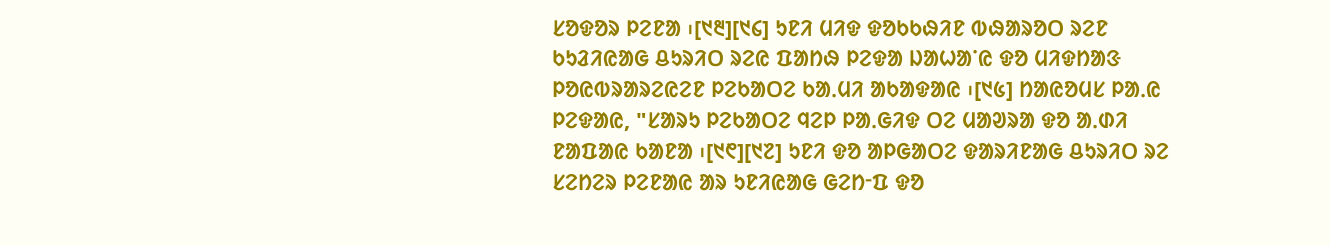ᱥᱚᱫᱚᱨ ᱞᱮᱱᱟ ᱾[᱑᱓][᱑᱔] ᱩᱱᱤ ᱢᱤᱫ ᱫᱚᱠᱠᱷᱤᱱ ᱵᱷᱟᱨᱚᱛ ᱨᱮᱱ ᱠᱩᱲᱤᱭᱟᱜ ᱪᱩᱨᱤᱛ ᱨᱮᱭ ᱯᱟᱴᱷ ᱞᱮᱫᱟ ᱡᱟᱦᱟᱸᱭ ᱫᱚ ᱢᱤᱫᱴᱟᱝ ᱞᱚᱭᱵᱨᱟᱨᱮᱭᱮᱱ ᱞᱮᱠᱟᱛᱮ ᱠᱟᱹᱢᱤ ᱟᱠᱟᱫᱟᱭ ᱾[᱑᱕] ᱴᱟᱭᱚᱢᱥ ᱞᱟᱹᱭ ᱞᱮᱫᱟᱭ, "ᱥᱟᱨᱩ ᱞᱮᱠᱟᱛᱮ ᱧᱮᱞ ᱞᱟᱹᱜᱤᱫ ᱛᱮ ᱢᱟᱣᱨᱟ ᱫᱚ ᱟᱹᱰᱤ ᱱᱟᱯᱟᱭ ᱠᱟᱱᱟ ᱾[᱑᱖][᱑᱗] ᱩᱱᱤ ᱫᱚ ᱟᱞᱜᱟᱛᱮ ᱫᱟᱨᱤᱱᱟᱜ ᱪᱩᱨᱤᱛ ᱨᱮ ᱥᱮᱴᱮᱨ ᱞᱮᱱᱟᱭ ᱟᱨ ᱩᱱᱤᱭᱟᱜ ᱜᱮᱴᱼᱯ ᱫᱚ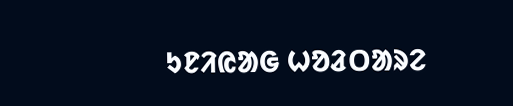ᱩᱱᱤᱭᱟᱜ ᱦᱚᱲᱛᱟᱨᱮ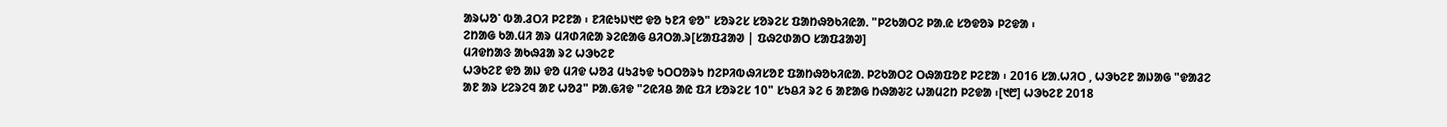ᱟᱨᱦᱚᱸ ᱵᱟᱹᱲᱛᱤ ᱞᱮᱱᱟ ᱾ ᱱᱤᱭᱩᱡ᱑᱘ ᱫᱚ ᱩᱱᱤ ᱫᱚ" ᱥᱚᱨᱮᱥ ᱥᱚᱨᱮᱥ ᱯᱟᱴᱷᱚᱠᱤᱭᱟᱹ "ᱞᱮᱠᱟᱛᱮ ᱞᱟᱹᱭ ᱥᱚᱫᱚᱨ ᱞᱮᱫᱟ ᱾
ᱮᱴᱟᱜ ᱠᱟᱹᱢᱤ ᱟᱨ ᱢᱤᱰᱤᱭᱟ ᱨᱮᱭᱟᱜ ᱪᱤᱛᱟᱹᱨ[ᱥᱟᱯᱲᱟᱣ | ᱯᱷᱮᱰᱟᱛ ᱥᱟᱯᱲᱟᱣ]
ᱢᱤᱫᱴᱟᱝ ᱟᱠᱷᱲᱟ ᱨᱮ ᱦᱳᱠᱮᱱ
ᱦᱳᱠᱮᱱ ᱫᱚ ᱟᱡ ᱫᱚ ᱢᱤᱫ ᱦᱚᱲ ᱢᱩᱲᱩᱫ ᱩᱛᱛᱚᱨᱩ ᱴᱮᱞᱤᱵᱷᱤᱥᱚᱱ ᱯᱟᱴᱷᱚᱠᱤᱭᱟᱹ ᱞᱮᱠᱟᱛᱮ ᱛᱷᱟᱯᱚᱱ ᱞᱮᱱᱟ ᱾ 2016 ᱥᱟᱹᱦᱤᱛ , ᱦᱳᱠᱮᱱ ᱟᱡᱟᱜ "ᱫᱟᱲᱮ ᱟᱱ ᱟᱨ ᱥᱮᱨᱮᱧ ᱟᱱ ᱦᱚᱲ" ᱞᱟᱹᱜᱤᱫ "ᱮᱭᱤᱪ ᱟᱭ ᱯᱤ ᱥᱚᱨᱮᱥ 10" ᱥᱩᱪᱤ ᱨᱮ 6 ᱟᱱᱟᱜ ᱴᱷᱟᱶᱮ ᱦᱟᱢᱮᱴ ᱞᱮᱫᱟ ᱾[᱑᱘] ᱦᱳᱠᱮᱱ 2018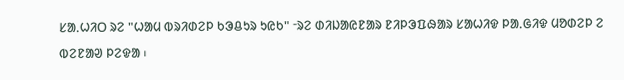ᱥᱟᱹᱦᱤᱛ ᱨᱮ "ᱦᱟᱢ ᱵᱨᱤᱰᱮᱞ ᱠᱳᱪᱩᱨ ᱩᱭᱠ" ᱼᱨᱮ ᱰᱤᱡᱟᱭᱱᱟᱨ ᱱᱤᱞᱳᱯᱷᱟᱨ ᱥᱟᱦᱤᱫ ᱞᱟᱹᱜᱤᱫ ᱢᱚᱰᱮᱞ ᱮ ᱵᱮᱱᱟᱣ ᱞᱮᱫᱟ ᱾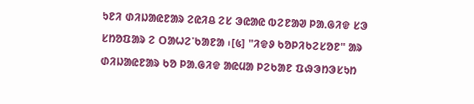ᱩᱱᱤ ᱰᱤᱡᱟᱭᱱᱟᱨ ᱮᱭᱤᱪ ᱮᱥ ᱳᱭᱟᱭ ᱵᱮᱱᱟᱣ ᱞᱟᱹᱜᱤᱫ ᱥᱳ ᱥᱴᱚᱯᱟᱨ ᱮ ᱛᱟᱦᱮᱸᱠᱟᱱᱟ ᱾[᱕] "ᱤᱫᱽ ᱠᱚᱞᱤᱠᱮᱥᱚᱱ" ᱟᱨ ᱰᱤᱡᱟᱭᱱᱟᱨ ᱠᱚ ᱞᱟᱹᱜᱤᱫ ᱟᱭᱢᱟ ᱞᱮᱠᱟᱱ ᱯᱷᱳᱴᱳᱥᱩᱴ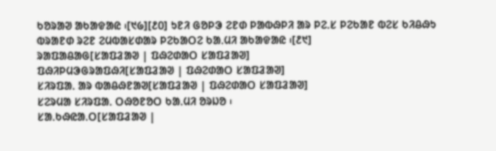ᱠᱚᱨᱟᱣ ᱟᱠᱟᱫᱟᱭ ᱾[᱑᱙][᱒᱐] ᱩᱱᱤ ᱜᱚᱞᱳ ᱮᱱᱰ ᱞᱟᱵᱷᱞᱤ ᱟᱨ ᱞᱮᱹᱥ ᱞᱮᱠᱟᱱ ᱵᱮᱥ ᱠᱤᱪᱷᱩ ᱵᱨᱟᱱᱰ ᱨᱮᱱ ᱮᱢᱵᱟᱥᱰᱟᱨ ᱞᱮᱠᱟᱛᱮ ᱠᱟᱹᱢᱤ ᱟᱠᱟᱫᱟᱭ ᱾[᱒᱑]
ᱨᱟᱯᱟᱪᱟᱜ[ᱥᱟᱯᱲᱟᱣ | ᱯᱷᱮᱰᱟᱛ ᱥᱟᱯᱲᱟᱣ]
ᱯᱷᱤᱞᱢᱳᱜᱨᱟᱯᱷᱤ[ᱥᱟᱯᱲᱟᱣ | ᱯᱷᱮᱰᱟᱛ ᱥᱟᱯᱲᱟᱣ]
ᱥᱤᱨᱯᱟᱹ ᱟᱨ ᱵᱟᱪᱷᱱᱟᱣ[ᱥᱟᱯᱲᱟᱣ | ᱯᱷᱮᱰᱟᱛ ᱥᱟᱯᱲᱟᱣ]
ᱥᱮᱨᱢᱟ ᱥᱤᱨᱯᱟᱹ ᱛᱷᱚᱱᱚᱛ ᱠᱟᱹᱢᱤ ᱚᱨᱡᱚ ᱾
ᱥᱟᱹᱠᱷᱭᱟᱹᱛ[ᱥᱟᱯᱲᱟᱣ |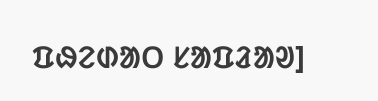ᱯᱷᱮᱰᱟᱛ ᱥᱟᱯᱲᱟᱣ]